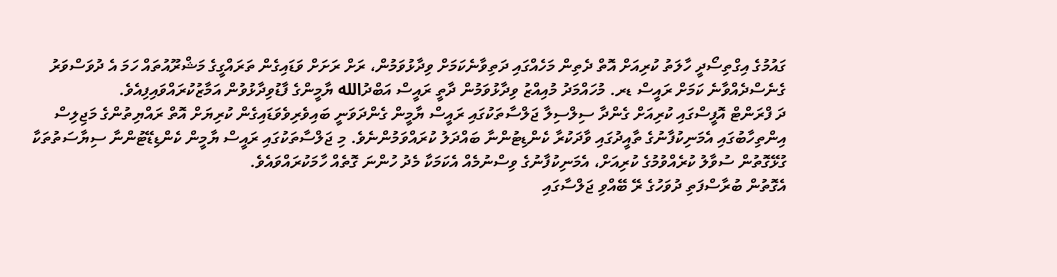ގައުމުގެ އިގްތިސޯދީ ހާލަތު ކުރިއަށް އޮތް ދެތިން މަހެއްގައި ދަތިވާނެކަމަށް ވިދާޅުވަމުން، ރަށް ރަށަށް ވަޑައިގެން ތަރައްގީގެ މަޝްރޫއުތައް ހަމަ އެ ދުވަސްވަރު ގެނެސްދެއްވާނެ ކަމަށް ރައީސް ޑރ. މުހައްމަދު މުއިއްޒު ވިދާޅުވަމުން ދާތީ ރައީސް އަބްދުالله ޔާމީންގެ ފާޑުވިދާޅުވުން އަމާޒުކުރައްވައިފިއެވެ.
ދަ ފްރަންޓް އޮފީސްގައި ކުރިއަށް ގެންދާ ސިލްސިލާ ޖަލްސާތަކުގައި ރައީސް ޔާމީން ގެންދަވަނީ ބައިވެރިވެވަޑައިގެން ކުރިޔަށް އޮތް ރައްޔިތުންގެ މަޖިލިސް އިންތިހާބުގައި އެމަނިކުފާނުގެ ތާއީދުގައި ވާދަކުރާ ކެންޑިޓުންނާ ބައްދަލު ކުރައްވަމުންނެވެ. މި ޖަލްސާތަކުގައި ރައީސް ޔާމީން ކެންޑިޑޭޓުންނާ ސިޔާސަތުތަކާ ގުޅޭގޮތުން ސުވާލު ކުރެއްވުމުގެ ކުރިއަށް، އެމަނިކުފާނުގެ ވިސްނުމެއް އެކަމަކާ މެދު ހުންނަ ގޮތެއް ހާމަކުރައްވައެވެ.
އެގޮތުން ބުރާސްފަތި ދުވަހުގެ ރޭ ބޭއްވި ޖަލްސާގައި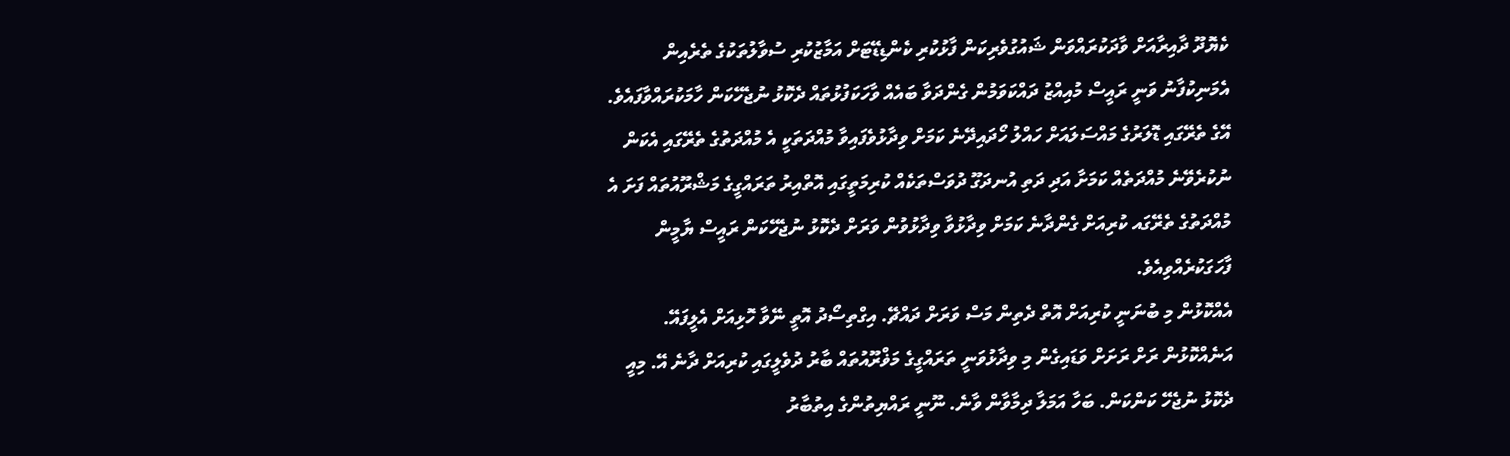ކެޔޮދޫ ދާއިރާއަށް ވާދަކުރައްވަން ޝައުގުވެރިކަން ފާޅުކުރި ކެންޑިޑޭޓަށް އަމާޒުކުރި ސުވާލުތަކުގެ ތެރެއިން އެމަނިކުފާނު ވަނީ ރައީސް މުއިއްޒު ދައްކަވަމުން ގެންދަވާ ބައެއް ވާހަކަފުޅުތައް ދެކޮޅު ނުޖެހޭކަން ހާމަކުރައްވާފައެވެ.
އޭގެ ތެރޭގައި ޑޮލަރުގެ މައްސަލައަށް ހައްލު ހޯދައިދޭނެ ކަމަށް ވިދާޅުވެފައިވާ މުއްދަތަކީ އެ މުއްދަތުގެ ތެރޭގައި އެކަން ނުކުރެވޭނެ މުއްދަތެއް ކަމަށާ އަދި ދަތި އުނދަގޫ ދުވަސްތަކެއް ކުރިމަތީގައި އޮތްއިރު ތަރައްގީގެ މަޝްރޫއުތައް ފަށަ އެ މުއްދަތުގެ ތެރޭގައ ކުރިއަށް ގެންދާނެ ކަމަށް ވިދާޅުވާ ވިދާޅުވުން ވަރަށް ދެކޮޅު ނުޖެހޭކަން ރައީސް ޔާމީން ފާހަގަކުރެއްވިއެވެ.
އެއްކޮޅުން މި ބުނަނީ ކުރިއަށް އޮތް ދެތިން މަސް ވަރަށް ދައްޗޭ. އިގްތިސޯދު އޮތީ ނޭވާ ހޮޅިއަށް އެލީފައޭ. އަނެއްކޮޅުން ރަށް ރަށަށް ވަޑައިގެން މި ވިދާޅުވަނީ ތަރައްގީގެ މަޥްރޫއުތައް ބާރު ދުވެލީގައި ކުރިއަށް ދާނެ އޭ. މިއީ ދެކޮޅު ނުޖެހޭ ކަންކަން. ބަހާ އަމަލާ ދިމާވާން ވާނެ. ނޫނީ ރައްޔިތުންގެ އިތުބާރު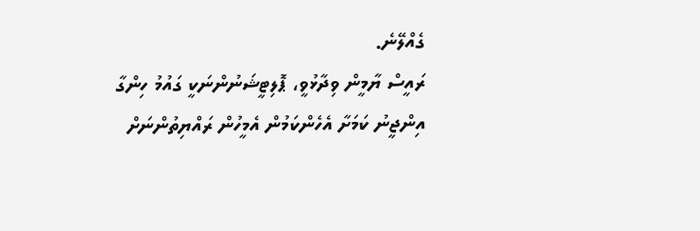ގެއްލޭނެ.
ރައީސް ޔާމީން ވިދާޅުވީ، ޕޮލިޓީޝަނުންނަކީ ގައުމު ހިންގާ އިންޖީނު ކަމަށާ އެހެންކަމުން އެމީހުން ރައްޔިތުންނަށް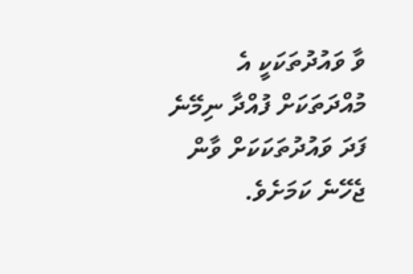ވާ ވައުދުތަކަކީ އެ މުއްދަތަކަށް ފުއްދާ ނިމޭނެ ފަދަ ވައުދުތަކަކަށް ވާން ޖެހޭނެ ކަމަށެވެ.